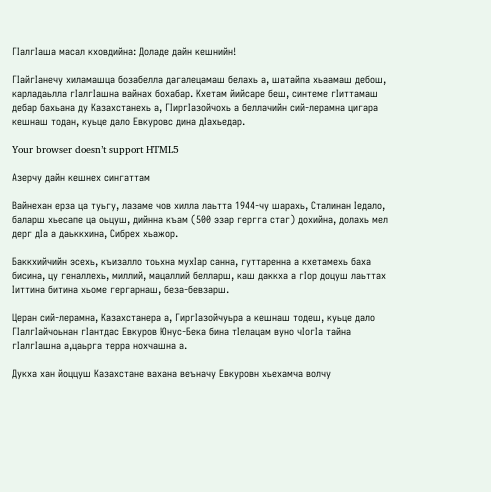ГIалгIаша масал кховдийна: Доладе дайн кешнийн!

ГIайгIанечу хиламашца бозабелла дагалецамаш белахь а, шатайпа хьаамаш дебош, карладаьлла гIалгIашна вайнах бохабар. Кхетам йийсаре беш, синтеме гIиттамаш дебар бахьана ду Казахстанехь а, ГIиргIазойчохь а беллачийн сий-лерамна цигара кешнаш тодан, куьце дало Евкуровс дина дIахьедар.

Your browser doesn’t support HTML5

Азерчу дайн кешнех сингаттам

Вайнехан ерза ца туьгу, лазаме чов хилла лаьтта 1944-чу шарахь, Сталинан Iедало, баларш хьесапе ца оьцуш, дийнна къам (500 эзар гергга стаг) дохийна, долахь мел дерг дIа а даьккхина, Сибрех хьажор.

Баккхийчийн эсехь, къизалло тоьхна мухIар санна, гуттаренна а кхетамехь баха бисина, цу геналлехь, миллий, мацаллий белларш, каш даккха а гIор доцуш лаьттах Iиттина битина хьоме гергарнаш, беза-бевзарш.

Церан сий-лерамна, Казахстанера а, ГиргIазойчуьра а кешнаш тодеш, куьце дало ГIалгIайчоьнан гIантдас Евкуров Юнус-Бека бина тIелацам вуно чIогIа тайна гIалгIашна а,цаьрга терра нохчашна а.

Дукха хан йоццуш Казахстане вахана веъначу Евкуровн хьехамча волчу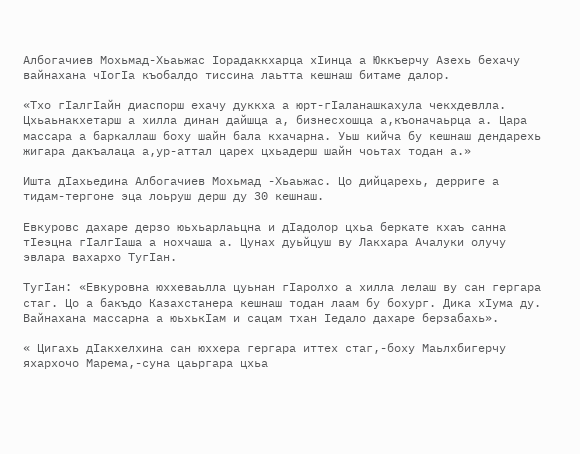Албогачиев Мохьмад-Хьаьжас Iорадаккхарца хIинца а Юккъерчу Азехь бехачу вайнахана чIогIа къобалдо тиссина лаьтта кешнаш битаме далор.

«Тхо гIалгIайн диаспорш ехачу дуккха а юрт-гIаланашкахула чекхдевлла. Цхьаьнакхетарш а хилла динан дайшца а, бизнесхошца а,къоначаьрца а. Цара массара а баркаллаш боху шайн бала кхачарна. Уьш кийча бу кешнаш дендарехь жигара дакъалаца а,ур-аттал царех цхьадерш шайн чоьтах тодан а.»

Ишта дIахьедина Албогачиев Мохьмад -Хьаьжас. Цо дийцарехь, дерриге а тидам-тергоне эца лоьруш дерш ду 30 кешнаш.

Евкуровс дахаре дерзо юьхьарлаьцна и дIадолор цхьа беркате кхаъ санна тIеэцна гIалгIаша а нохчаша а. Цунах дуьйцуш ву Лакхара Ачалуки олучу эвлара вахархо ТугIан.

ТугIан: «Евкуровна юххеваьлла цуьнан гIаролхо а хилла лелаш ву сан гергара стаг. Цо а бакъдо Казахстанера кешнаш тодан лаам бу бохург. Дика хIума ду. Вайнахана массарна а юьхькIам и сацам тхан Iедало дахаре берзабахь».

« Цигахь дIакхелхина сан юххера гергара иттех стаг,-боху Маьлхбигерчу яхархочо Марема,-суна цаьргара цхьа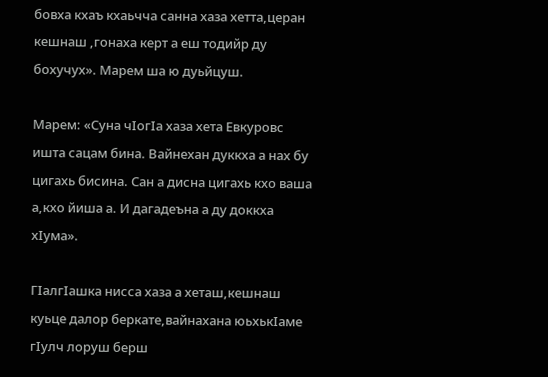бовха кхаъ кхаьчча санна хаза хетта,церан кешнаш ,гонаха керт а еш тодийр ду бохучух». Марем ша ю дуьйцуш.

Марем: «Суна чIогIа хаза хета Евкуровс ишта сацам бина. Вайнехан дуккха а нах бу цигахь бисина. Сан а дисна цигахь кхо ваша а,кхо йиша а. И дагадеъна а ду доккха хIума».

ГIалгIашка нисса хаза а хеташ,кешнаш куьце далор беркате,вайнахана юьхькIаме гIулч лоруш берш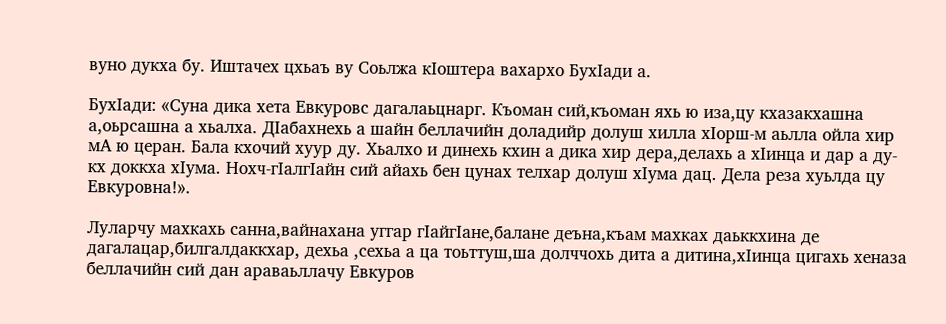вуно дукха бу. Иштачех цхьаъ ву Соьлжа кIоштера вахархо БухIади а.

БухIади: «Суна дика хета Евкуровс дагалаьцнарг. Къоман сий,къоман яхь ю иза,цу кхазакхашна а,оьрсашна а хьалха. ДIабахнехь а шайн беллачийн доладийр долуш хилла хIорш-м аьлла ойла хир мА ю церан. Бала кхочий хуур ду. Хьалхо и динехь кхин а дика хир дера,делахь а хIинца и дар а ду-кх доккха хIума. Нохч-гIалгIайн сий айахь бен цунах телхар долуш хIума дац. Дела реза хуьлда цу Евкуровна!».

Луларчу махкахь санна,вайнахана уггар гIайгIане,балане деъна,къам махках даьккхина де дагалацар,билгалдаккхар, дехьа ,сехьа а ца тоьттуш,ша долччохь дита а дитина,хIинца цигахь хеназа беллачийн сий дан араваьллачу Евкуров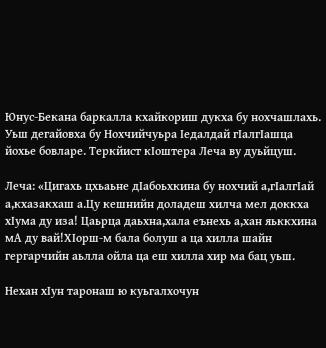Юнус-Бекана баркалла кхайкориш дукха бу нохчашлахь. Уьш дегайовха бу Нохчийчуьра Iедалдай гIалгIашца йохье бовларе. Теркйист кIоштера Леча ву дуьйцуш.

Леча: «Цигахь цхьаьне дIабоьхкина бу нохчий а,гIалгIай а,кхазакхаш а.Цу кешнийн доладеш хилча мел доккха хIума ду иза! Цаьрца даьхна,хала еънехь а,хан яьккхина мА ду вай!ХIорш-м бала болуш а ца хилла шайн гергарчийн аьлла ойла ца еш хилла хир ма бац уьш.

Нехан хIун таронаш ю куьгалхочун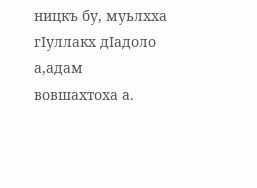ницкъ бу, муьлхха гIуллакх дIадоло а,адам вовшахтоха а.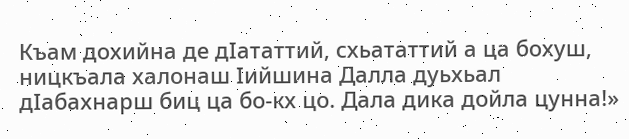Къам дохийна де дIататтий, схьататтий а ца бохуш, ницкъала халонаш Iийшина Далла дуьхьал дIабахнарш биц ца бо-кх цо. Дала дика дойла цунна!»